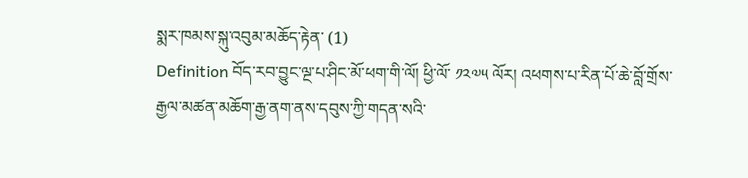སྨར་ཁམས་སྐུ་འབུམ་མཆོད་རྟེན་ (1)
Definition བོད་རབ་བྱུང་ལྔ་པ་ཤིང་མོ་ཕག་གི་ལོ། ཕྱི་ལོ་ ༡༢༧༥ ལོར། འཕགས་པ་རིན་པོ་ཆེ་བློ་གྲོས་རྒྱལ་མཚན་མཆོག་རྒྱ་ནག་ནས་དབུས་ཀྱི་གདན་སའི་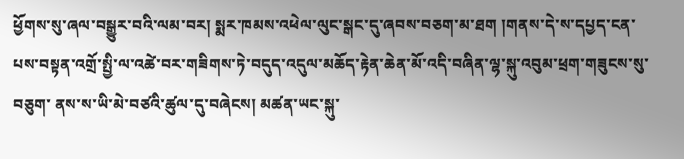ཕྱོགས་སུ་ཞལ་བསྒྱུར་བའི་ལམ་བར། སྨར་ཁམས་འཕེལ་ལུང་སྒང་དུ་ཞབས་བཅག་མ་ཐག །གནས་དེ་ས་དཔྱད་ངན་པས་བསྟན་འགྲོ་སྤྱི་ལ་འཚེ་བར་གཟིགས་ཏེ་བདུད་འདུལ་མཆོད་རྟེན་ཆེན་མོ་འདི་བཞིན་ལྷ་སྐུ་འབུམ་ཕྲག་གཟུངས་སུ་བཅུག་ ནས་ས་ཡི་མེ་བཙའི་ཚུལ་དུ་བཞེངས། མཚན་ཡང་སྐུ་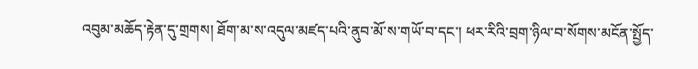འབུམ་མཆོད་རྟེན་དུ་གྲགས། ཐོག་མ་ས་འདུལ་མཛད་པའི་ནུབ་མོ་ས་གཡོ་བ་དང་། ཕར་རིའི་བྲག་ཉིལ་བ་སོགས་མངོན་སྤྱོད་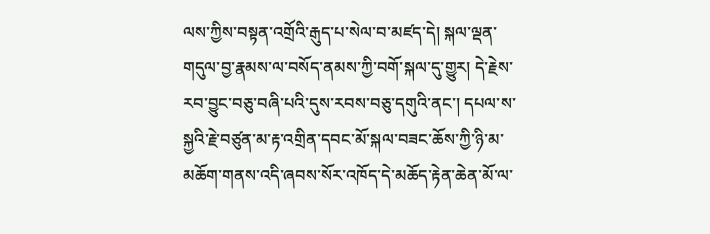ལས་ཀྱིས་བསྟན་འགྲོའི་རྒུད་པ་སེལ་བ་མཛད་དེ། སྐལ་ལྡན་གདུལ་བྱ་རྣམས་ལ་བསོད་ནམས་ཀྱི་བགོ་སྐལ་དུ་གྱུར། དེ་རྗེས་རབ་བྱུང་བཅུ་བཞི་པའི་དུས་རབས་བཅུ་དགུའི་ནང་། དཔལ་ས་སྐྱའི་རྗེ་བཙུན་མ་རྟ་འགྲིན་དབང་མོ་སྐལ་བཟང་ཆོས་ཀྱི་ཉི་མ་མཆོག་གནས་འདི་ཞབས་སོར་འཁོད་དེ་མཆོད་རྟེན་ཆེན་མོ་ལ་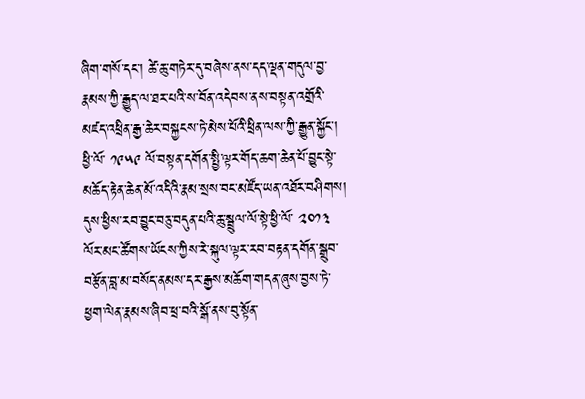ཞིག་གསོ་དང་། ཚེ་ཆུ་གཏེར་དུ་བཞེས་ནས་དད་ལྡན་གདུལ་བྱ་རྣམས་ཀྱི་རྒྱུད་ལ་ཐར་པའི་ས་བོན་འདེབས་ནས་བསྟན་འགྲོའི་མཛད་འཕྲིན་རྒྱ་ཆེར་བསྐྱངས་ཏེ་མེས་པོའི་ཕྲིན་ལས་ཀྱི་རྒྱུན་སྐྱོང་། ཕྱི་ལོ་ ༡༩༥༩ ལོ་བསྟན་དགོན་སྤྱི་ལྟར་གོད་ཆག་ཆེན་པོ་བྱུང་སྟེ་མཆོད་རྟེན་ཆེན་མོ་འདིའི་རྣམ་སྲས་བང་མཛོད་ཡན་འཐོར་བཤིགས། དུས་ཕྱིས་རབ་བྱུང་བཅུ་བདུན་པའི་ཆུ་སྦྲུལ་ལོ་སྟེ་ཕྱི་ལོ་ ༢༠༡༣ ལོར་མང་ཚོགས་ཡོངས་ཀྱིས་རེ་སྐུལ་ལྟར་རབ་བརྟན་དགོན་སྒྲུབ་བརྩོན་བླ་མ་བསོད་ནམས་དར་རྒྱས་མཆོག་གདན་ཞུས་བྱས་ཏེ་ཕྱག་ལེན་རྣམས་ཞིབ་ཕྲ་བའི་སྒོ་ནས་བུ་སྟོན་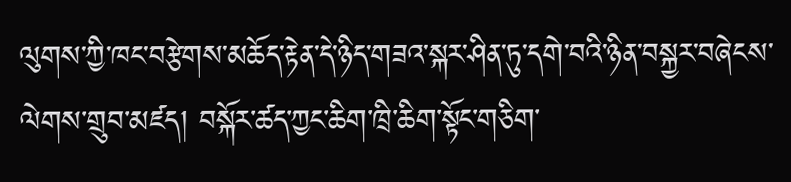ལུགས་ཀྱི་ཁང་བརྩེགས་མཆོད་རྟེན་དེ་ཉིད་གཟའ་སྐར་ཤིན་ཏུ་དགེ་བའི་ཉིན་བསྐྱར་བཞེངས་ལེགས་གྲུབ་མཛད། བསྐོར་ཚད་ཀྱང་ཆིག་ཁྲི་ཆིག་སྟོང་གཅིག་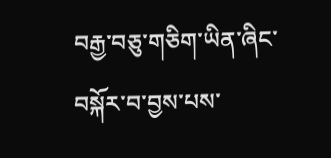བརྒྱ་བཅུ་གཅིག་ཡིན་ཞིང་བསྐོར་བ་བྱས་པས་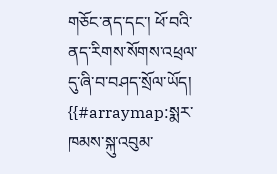གཅོང་ནད་དང་། ཕོ་བའི་ནད་རིགས་སོགས་འཕྲལ་དུ་ཞི་བ་བཤད་སྲོལ་ཡོད།
{{#arraymap:སྨར་ཁམས་སྐུ་འབུམ་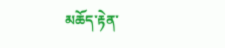མཆོད་རྟེན་